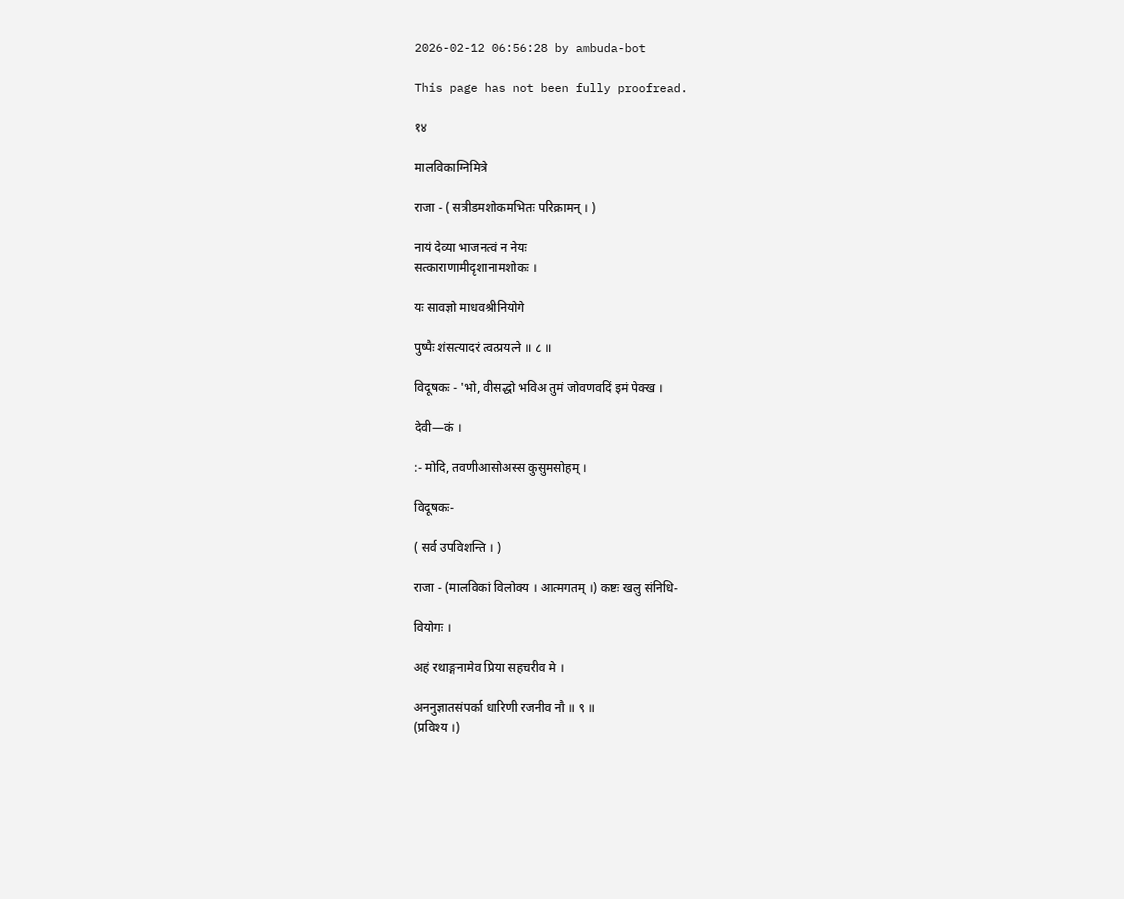2026-02-12 06:56:28 by ambuda-bot

This page has not been fully proofread.

१४

मालविकाग्निमित्रे

राजा - ( सत्रीडमशोकमभितः परिक्रामन् । )

नायं देव्या भाजनत्वं न नेयः
सत्काराणामीदृशानामशोकः ।

यः सावज्ञो माधवश्रीनियोगे

पुष्पैः शंसत्यादरं त्वत्प्रयत्ने ॥ ८ ॥

विदूषकः - 'भो, वीसद्धो भविअ तुमं जोवणवदिं इमं पेक्ख ।

देवी—कं ।

:- मोदि, तवणीआसोअस्स कुसुमसोहम् ।

विदूषकः-

( सर्व उपविशन्ति । )

राजा - (मालविकां विलोक्य । आत्मगतम् ।) कष्टः खलु संनिधि-

वियोगः ।

अहं रथाङ्गनामेव प्रिया सहचरीव मे ।

अननुज्ञातसंपर्का धारिणी रजनीव नौ ॥ ९ ॥
(प्रविश्य ।)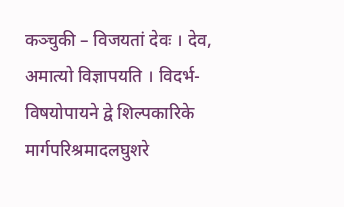कञ्चुकी – विजयतां देवः । देव, अमात्यो विज्ञापयति । विदर्भ-
विषयोपायने द्वे शिल्पकारिके मार्गपरिश्रमादलघुशरे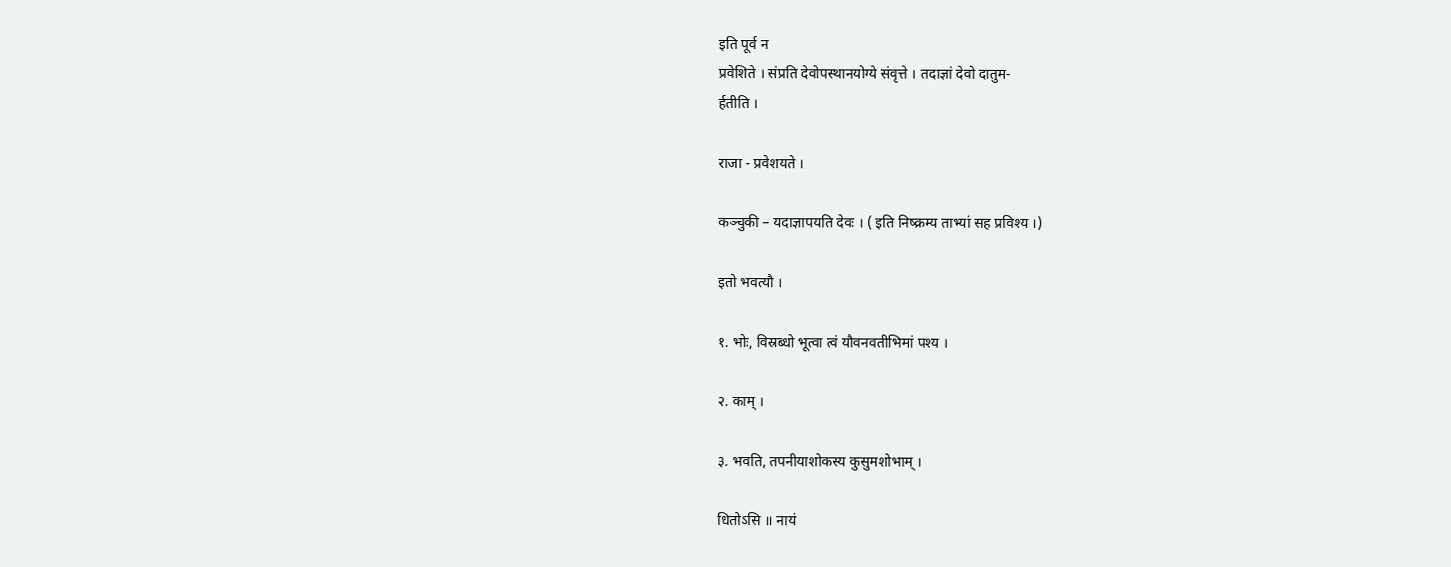इति पूर्व न
प्रवेशिते । संप्रति देवोपस्थानयोग्ये संवृत्ते । तदाज्ञां देवो दातुम-
र्हतीति ।

राजा - प्रवेशयते ।

कञ्चुकी – यदाज्ञापयति देवः । ( इति निष्क्रम्य ताभ्यां सह प्रविश्य ।)

इतो भवत्यौ ।

१. भोः, विस्रब्धो भूत्वा त्वं यौवनवतीभिमां पश्य ।

२. काम् ।

३. भवति, तपनीयाशोकस्य कुसुमशोभाम् ।

धितोऽसि ॥ नायं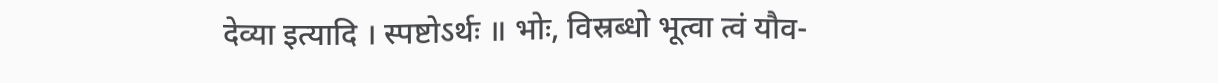देव्या इत्यादि । स्पष्टोऽर्थः ॥ भोः, विस्रब्धो भूत्वा त्वं यौव-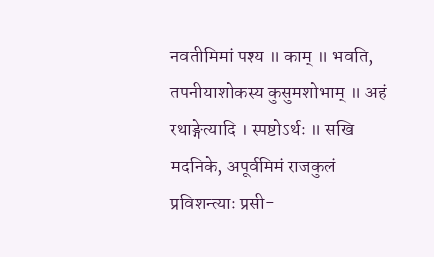नवतीमिमां पश्य ॥ काम् ॥ भवति, तपनीयाशोकस्य कुसुमशोभाम् ॥ अहं
रथाङ्गेत्यादि । स्पष्टोऽर्थः ॥ सखि मदनिके, अपूर्वमिमं राजकुलं प्रविशन्त्याः प्रसी-